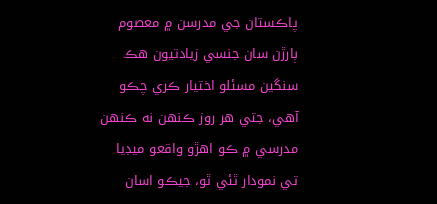پاڪستان جي مدرسن ۾ معصوم ٻارڙن سان جنسي زيادتيون هڪ سنگين مسئلو اختيار ڪري چڪو آهي، جتي هر روز ڪنهن نه ڪنهن مدرسي ۾ ڪو اهڙو واقعو ميڊيا تي نمودار ٿئي ٿو، جيڪو اسان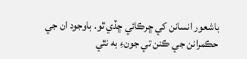باشعور انسانن کي ڇرڪائي ڇڏي ٿو. باوجود ان جي حڪمرانن جي ڪنن تي جونءِ به نٿي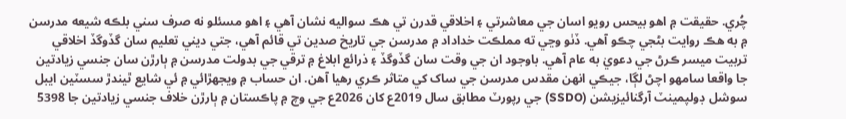چُري. حقيقت ۾ اهو بيحس رويو اسان جي معاشرتي ۽ اخلاقي قدرن تي هڪ سواليه نشان آهي ۽ اهو مسئلو نه صرف سني بلڪه شيعه مدرسن ۾ به هڪ روايت بڻجي چڪو آهي. ڏٺو وڃي ته مملڪت خداداد ۾ مدرسن جي تاريخ صدين تي قائم آهي، جتي ديني تعليم سان گڏوگڏ اخلاقي تربيت ميسر ڪرڻ جي دعويٰ به عام آهي. باوجود ان جي وقت سان گڏوگڏ ۽ ذرائع ابلاغ ۾ ترقي جي بدولت مدرسن ۾ ٻارڙن سان جنسي زيادتين جا واقعا سامهو اچڻ لڳا، جيڪي انهن مقدس مدرسن جي ساک کي متاثر ڪري رهيا آهن. ان حساب ۾ ويجهڙائي ۾ ئي شايع ٿيندڙ سسٽين ايبل سوشل ڊولپمينٽ آرگنائيزيشن (SSDO) جي رپورٽ مطابق سال 2019ع کان 2026ع جي وچ ۾ پاڪستان ۾ ٻارڙن خلاف جنسي زيادتين جا 5398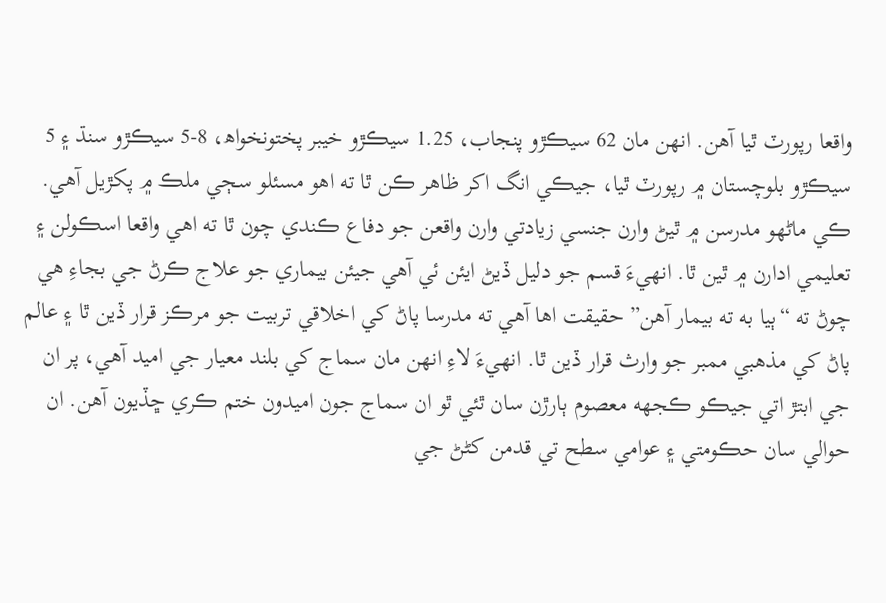واقعا رپورٽ ٿيا آهن. انهن مان 62 سيڪڙو پنجاب، 1.25 سيڪڙو خيبر پختونخواھ، 8-5 سيڪڙو سنڌ ۽ 5 سيڪڙو بلوچستان ۾ رپورٽ ٿيا، جيڪي انگ اکر ظاهر ڪن ٿا ته اهو مسئلو سڄي ملڪ ۾ پکڙيل آهي.
ڪي ماڻهو مدرسن ۾ ٿيڻ وارن جنسي زيادتي وارن واقعن جو دفاع ڪندي چون ٿا ته اهي واقعا اسڪولن ۽ تعليمي ادارن ۾ ٿين ٿا. انهيءَ قسم جو دليل ڏيڻ ايئن ئي آهي جيئن بيماري جو علاج ڪرڻ جي بجاءِ هي چوڻ ته “ٻيا به ته بيمار آهن” حقيقت اها آهي ته مدرسا پاڻ کي اخلاقي تربيت جو مرڪز قرار ڏين ٿا ۽ عالم پاڻ کي مذهبي ممبر جو وارث قرار ڏين ٿا. انهيءَ لاءِ انهن مان سماج کي بلند معيار جي اميد آهي، پر ان جي ابتڙ اتي جيڪو ڪجهه معصوم ٻارڙن سان ٿئي ٿو ان سماج جون اميدون ختم ڪري ڇڏيون آهن. ان حوالي سان حڪومتي ۽ عوامي سطح تي قدمن کڻڻ جي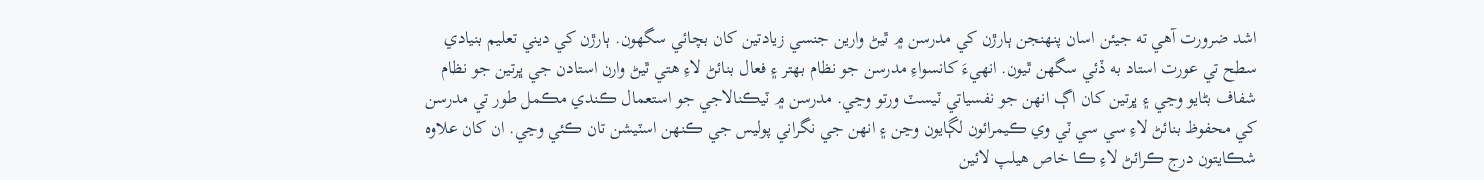اشد ضرورت آهي ته جيئن اسان پنهنجن ٻارڙن کي مدرسن ۾ ٿيڻ وارين جنسي زيادتين کان بچائي سگهون. ٻارڙن کي ديني تعليم بنيادي سطح تي عورت استاد به ڏئي سگهن ٿيون. انهيءَ کانسواءِ مدرسن جو نظام بهتر ۽ فعال بنائڻ لاءِ هتي ٿيڻ وارن استادن جي ڀرتين جو نظام شفاف بڻايو وڃي ۽ ڀرتين کان اڳ انهن جو نفسياتي ٽيسٽ ورتو وڃي. مدرسن ۾ ٽيڪنالاجي جو استعمال ڪندي مڪمل طور تي مدرسن کي محفوظ بنائڻ لاءِ سي سي ٽي وي ڪيمرائون لڳايون وڃن ۽ انهن جي نگراني پوليس جي ڪنهن اسٽيشن تان ڪئي وڃي. ان کان علاوه شڪايتون درج ڪرائڻ لاءِ ڪا خاص هيلپ لائين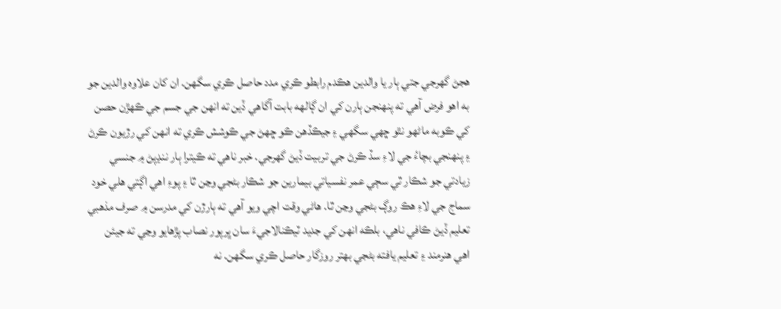هجڻ گهرجي جتي ٻار يا والدين هڪدم رابطو ڪري مدد حاصل ڪري سگهن. ان کان علاوه والدين جو به اهو فرض آهي ته پنهنجن ٻارن کي ان ڳالهه بابت آگاهي ڏين ته انهن جي جسم جي ڪهڙن حصن کي ڪوبه ماڻهو نٿو ڇهي سگهي ۽ جيڪڏهن ڪو ڇهڻ جي ڪوشش ڪري ته انهن کي رڙيون ڪرڻ ۽ پنهنجي بچاءُ جي لاءِ سڏ ڪرڻ جي تربيت ڏيڻ گهرجي. خبر ناهي ته ڪيترا ٻار ننڍپڻ ۾ جنسي زيادتي جو شڪار ٿي سڄي عمر نفسياتي بيمارين جو شڪار بڻجي وڃن ٿا ۽ پوءِ اهي اڳتي هلي خود سماج جي لاءِ هڪ روڳ بڻجي وڃن ٿا. هاڻي وقت اچي ويو آهي ته ٻارڙن کي مدرسن ۾ صرف مذهبي تعليم ڏيڻ ڪافي ناهي، بلڪه انهن کي جديد ٽيڪنالاجيءَ سان ڀرپور نصاب پڙهايو وڃي ته جيئن اهي هنرمند ۽ تعليم يافته بڻجي بهتر روزگار حاصل ڪري سگهن. نه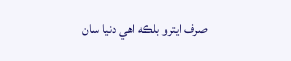صرف ايترو بلڪه اهي دنيا سان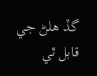گڏ هلڻ جي قابل ٿي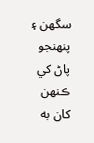سگهن ۽ پنهنجو پاڻ کي ڪنهن کان به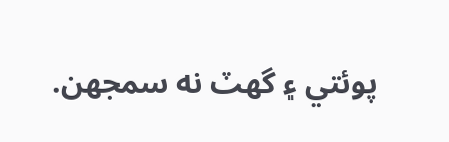پوئتي ۽ گهٽ نه سمجهن.